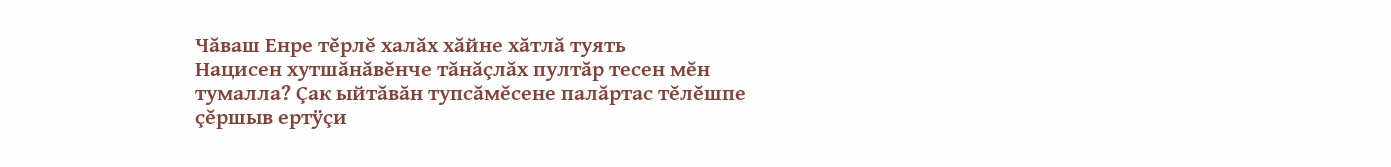Чăваш Енре тĕрлĕ халăх хăйне хăтлă туять
Нацисен хутшăнăвĕнче тăнăçлăх пултăр тесен мĕн тумалла? Çак ыйтăвăн тупсăмĕсене палăртас тĕлĕшпе çĕршыв ертÿçи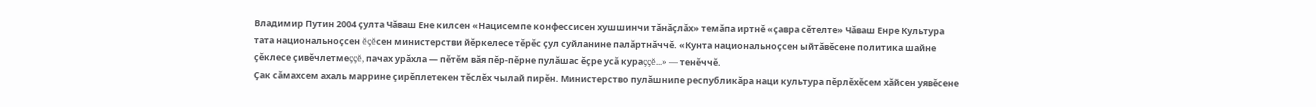Владимир Путин 2004 çулта Чăваш Ене килсен «Нацисемпе конфессисен хушшинчи тăнăçлăх» темăпа иртнĕ «çавра сĕтелте» Чăваш Енре Культура тата национальноçсен ĕçĕсен министерстви йĕркелесе тĕрĕс çул суйланине палăртнăччĕ. «Кунта национальноçсен ыйтăвĕсене политика шайне çĕклесе çивĕчлетмеççĕ, пачах урăхла — пĕтĕм вăя пĕр-пĕрне пулăшас ĕçре усă кураççĕ...» — тенĕччĕ.
Çак сăмахсем ахаль маррине çирĕплетекен тĕслĕх чылай пирĕн. Министерство пулăшнипе республикăра наци культура пĕрлĕхĕсем хăйсен уявĕсене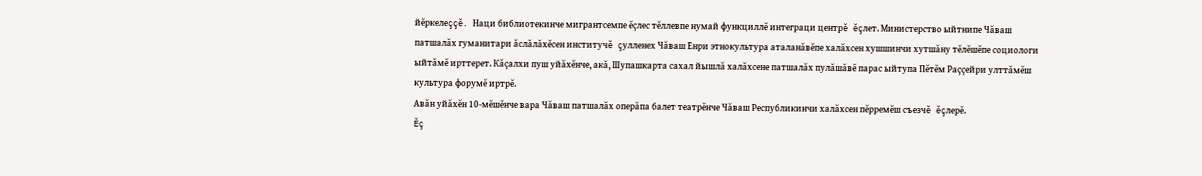йĕркелеççĕ. Наци библиотекинче мигрантсемпе ĕçлес тĕллевпе нумай функциллĕ интеграци центрĕ ĕçлет. Министерство ыйтнипе Чăваш патшалăх гуманитари ăслăлăхĕсен институчĕ çулленех Чăваш Енри этнокультура аталанăвĕпе халăхсен хушшинчи хутшăну тĕлĕшĕпе социологи ыйтăмĕ ирттерет. Кăçалхи пуш уйăхĕнче, акă, Шупашкарта сахал йышлă халăхсене патшалăх пулăшăвĕ парас ыйтупа Пĕтĕм Раççейри улттăмĕш культура форумĕ иртрĕ.
Авăн уйăхĕн 10-мĕшĕнче вара Чăваш патшалăх оперăпа балет театрĕнче Чăваш Республикинчи халăхсен пĕрремĕш съезчĕ ĕçлерĕ.
Ĕç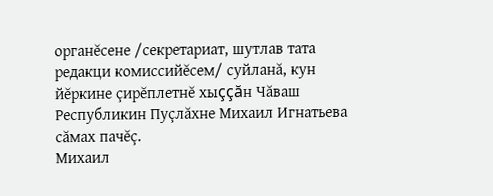органĕсене /секретариат, шутлав тата редакци комиссийĕсем/ суйланă, кун йĕркине çирĕплетнĕ хыççăн Чăваш Республикин Пуçлăхне Михаил Игнатьева сăмах пачĕç.
Михаил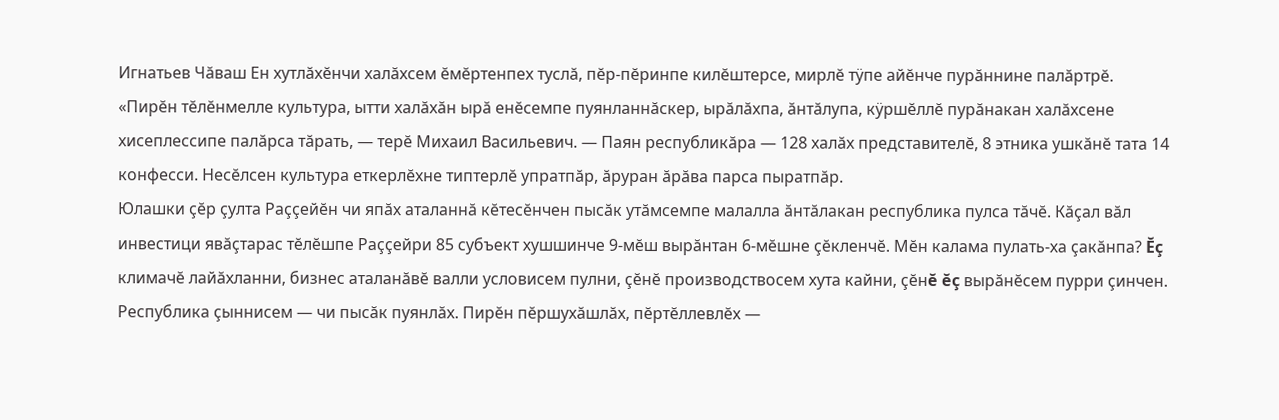Игнатьев Чăваш Ен хутлăхĕнчи халăхсем ĕмĕртенпех туслă, пĕр-пĕринпе килĕштерсе, мирлĕ тÿпе айĕнче пурăннине палăртрĕ. «Пирĕн тĕлĕнмелле культура, ытти халăхăн ырă енĕсемпе пуянланнăскер, ырăлăхпа, ăнтăлупа, кÿршĕллĕ пурăнакан халăхсене хисеплессипе палăрса тăрать, — терĕ Михаил Васильевич. — Паян республикăра — 128 халăх представителĕ, 8 этника ушкăнĕ тата 14 конфесси. Несĕлсен культура еткерлĕхне типтерлĕ упратпăр, ăруран ăрăва парса пыратпăр.
Юлашки çĕр çулта Раççейĕн чи япăх аталаннă кĕтесĕнчен пысăк утăмсемпе малалла ăнтăлакан республика пулса тăчĕ. Кăçал вăл инвестици явăçтарас тĕлĕшпе Раççейри 85 субъект хушшинче 9-мĕш вырăнтан 6-мĕшне çĕкленчĕ. Мĕн калама пулать-ха çакăнпа? Ĕç климачĕ лайăхланни, бизнес аталанăвĕ валли условисем пулни, çĕнĕ производствосем хута кайни, çĕнĕ ĕç вырăнĕсем пурри çинчен. Республика çыннисем — чи пысăк пуянлăх. Пирĕн пĕршухăшлăх, пĕртĕллевлĕх —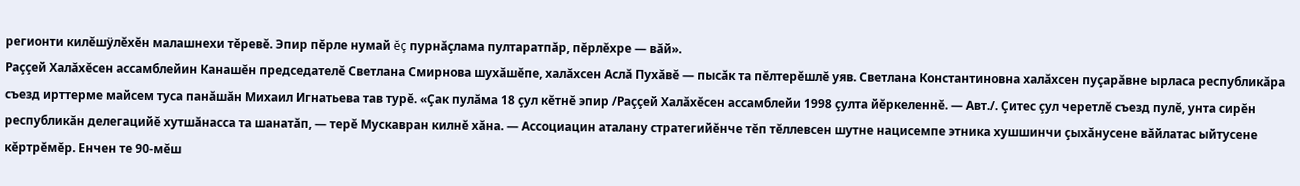регионти килĕшÿлĕхĕн малашнехи тĕревĕ. Эпир пĕрле нумай ĕç пурнăçлама пултаратпăр, пĕрлĕхре — вăй».
Раççей Халăхĕсен ассамблейин Канашĕн председателĕ Светлана Смирнова шухăшĕпе, халăхсен Аслă Пухăвĕ — пысăк та пĕлтерĕшлĕ уяв. Светлана Константиновна халăхсен пуçарăвне ырласа республикăра съезд ирттерме майсем туса панăшăн Михаил Игнатьева тав турĕ. «Çак пулăма 18 çул кĕтнĕ эпир /Раççей Халăхĕсен ассамблейи 1998 çулта йĕркеленнĕ. — Авт./. Çитес çул черетлĕ съезд пулĕ, унта сирĕн республикăн делегацийĕ хутшăнасса та шанатăп, — терĕ Мускавран килнĕ хăна. — Ассоциацин аталану стратегийĕнче тĕп тĕллевсен шутне нацисемпе этника хушшинчи çыхăнусене вăйлатас ыйтусене кĕртрĕмĕр. Енчен те 90-мĕш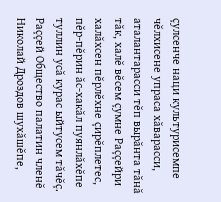çулсенче наци культурисемпе чĕлхисене упраса хăварасси, аталантарасси тĕп вырăнта тăнă тăк, халĕ вĕсем çумне Раççейри халăхсен пĕрлĕхне çирĕплетес, пĕр-пĕрин ăс-хакăл пуянлăхĕпе туллин усă курас ыйтусем тăчĕç.
Раççей Общество палатин членĕ Николай Дроздов шухăшĕпе,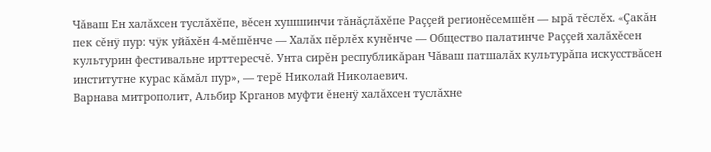Чăваш Ен халăхсен туслăхĕпе, вĕсен хушшинчи тăнăçлăхĕпе Раççей регионĕсемшĕн — ырă тĕслĕх. «Çакăн пек сĕнÿ пур: чÿк уйăхĕн 4-мĕшĕнче — Халăх пĕрлĕх кунĕнче — Общество палатинче Раççей халăхĕсен культурин фестивальне ирттересчĕ. Унта сирĕн республикăран Чăваш патшалăх культурăпа искусствăсен институтне курас кăмăл пур», — терĕ Николай Николаевич.
Варнава митрополит, Альбир Крганов муфти ĕненÿ халăхсен туслăхне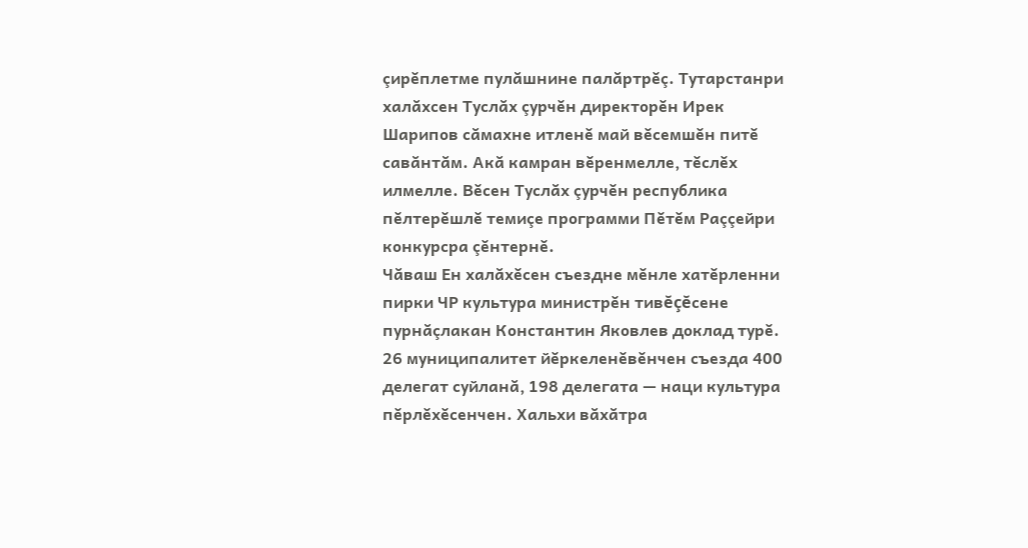çирĕплетме пулăшнине палăртрĕç. Тутарстанри халăхсен Туслăх çурчĕн директорĕн Ирек Шарипов сăмахне итленĕ май вĕсемшĕн питĕ савăнтăм. Акă камран вĕренмелле, тĕслĕх илмелле. Вĕсен Туслăх çурчĕн республика пĕлтерĕшлĕ темиçе программи Пĕтĕм Раççейри конкурсра çĕнтернĕ.
Чăваш Ен халăхĕсен съездне мĕнле хатĕрленни пирки ЧР культура министрĕн тивĕçĕсене пурнăçлакан Константин Яковлев доклад турĕ.
26 муниципалитет йĕркеленĕвĕнчен съезда 400 делегат суйланă, 198 делегата — наци культура пĕрлĕхĕсенчен. Хальхи вăхăтра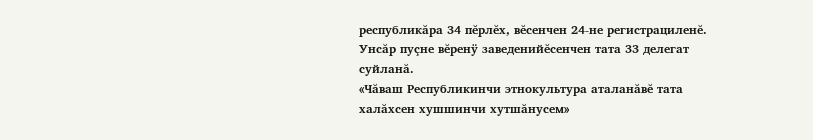республикăра 34 пĕрлĕх, вĕсенчен 24-не регистрациленĕ. Унсăр пуçне вĕренÿ заведенийĕсенчен тата 33 делегат суйланă.
«Чăваш Республикинчи этнокультура аталанăвĕ тата халăхсен хушшинчи хутшăнусем»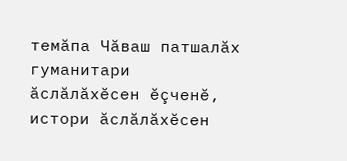темăпа Чăваш патшалăх гуманитари ăслăлăхĕсен ĕçченĕ, истори ăслăлăхĕсен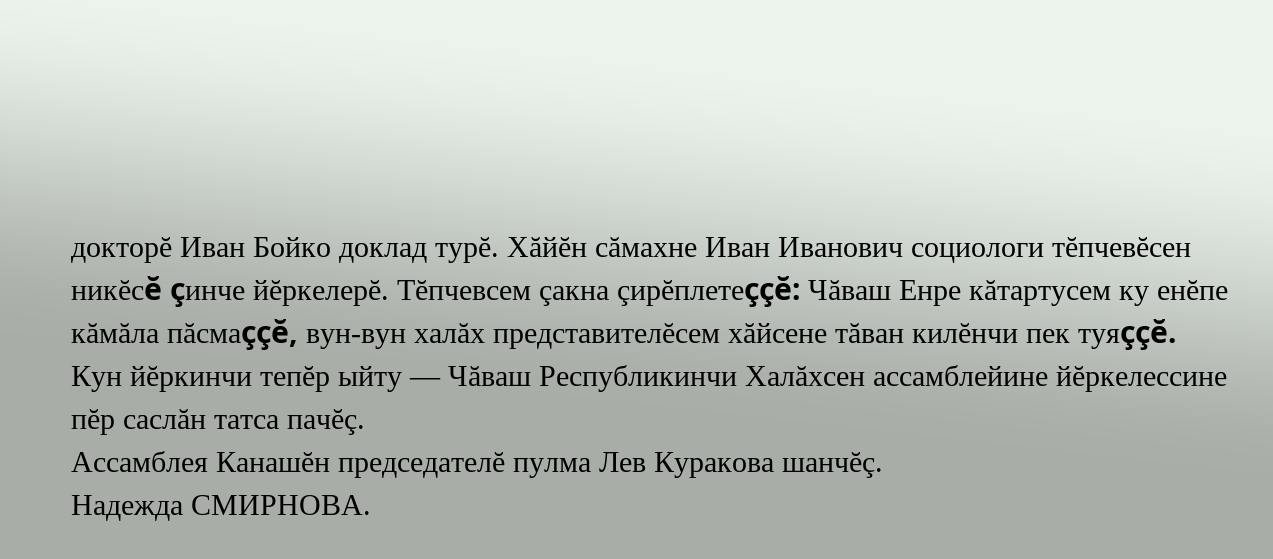докторĕ Иван Бойко доклад турĕ. Хăйĕн сăмахне Иван Иванович социологи тĕпчевĕсен никĕсĕ çинче йĕркелерĕ. Тĕпчевсем çакна çирĕплетеççĕ: Чăваш Енре кăтартусем ку енĕпе кăмăла пăсмаççĕ, вун-вун халăх представителĕсем хăйсене тăван килĕнчи пек туяççĕ.
Кун йĕркинчи тепĕр ыйту — Чăваш Республикинчи Халăхсен ассамблейине йĕркелессине пĕр саслăн татса пачĕç.
Ассамблея Канашĕн председателĕ пулма Лев Куракова шанчĕç.
Надежда СМИРНОВА.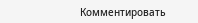Комментировать